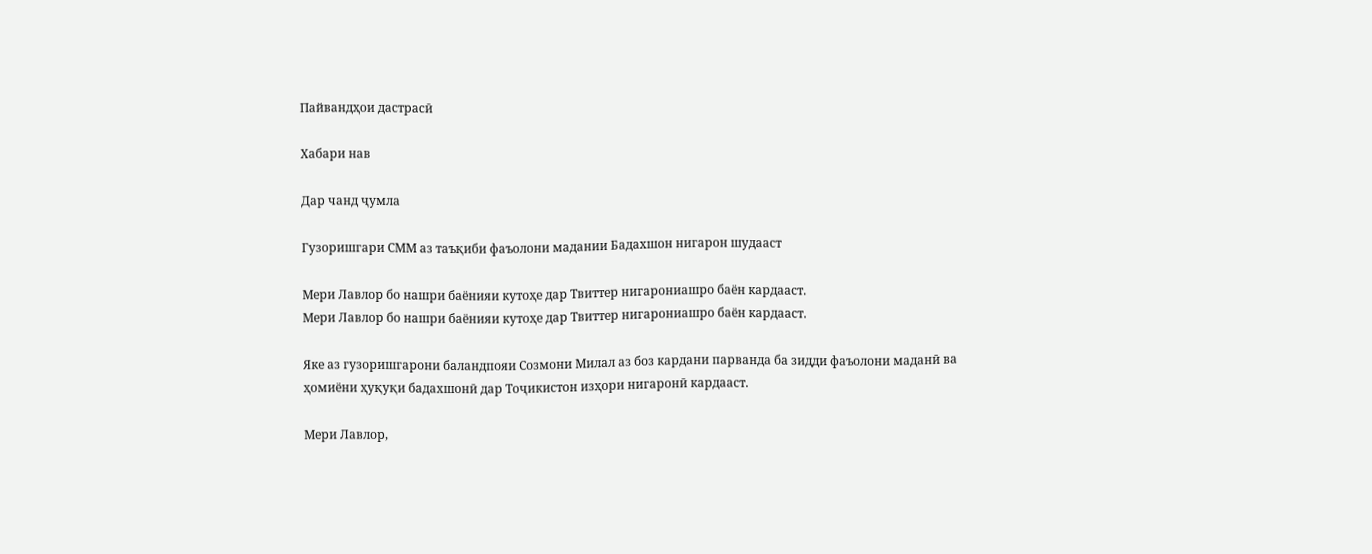Пайвандҳои дастрасӣ

Хабари нав

Дар чанд ҷумла

Гузоришгари СММ аз таъқиби фаъолони мадании Бадахшон нигарон шудааст

Мери Лавлор бо нашри баёнияи кутоҳе дар Твиттер нигарониашро баён кардааст.
Мери Лавлор бо нашри баёнияи кутоҳе дар Твиттер нигарониашро баён кардааст.

Яке аз гузоришгарони баландпояи Созмони Милал аз боз кардани парванда ба зидди фаъолони маданӣ ва ҳомиёни ҳуқуқи бадахшонӣ дар Тоҷикистон изҳори нигаронӣ кардааст.

Мери Лавлор,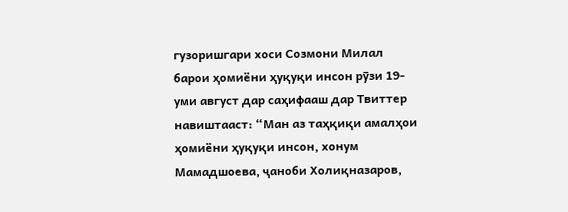гузоришгари хоси Созмони Милал барои ҳомиёни ҳуқуқи инсон рӯзи 19-уми август дар саҳифааш дар Твиттер навиштааст: “Ман аз таҳқиқи амалҳои ҳомиёни ҳуқуқи инсон, хонум Мамадшоева, ҷаноби Холиқназаров,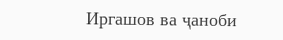Иргашов ва ҷаноби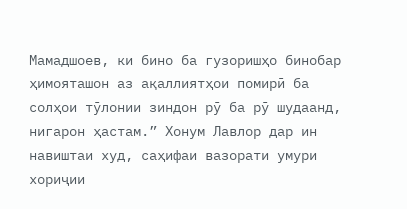Мамадшоев, ки бино ба гузоришҳо бинобар ҳимояташон аз ақаллиятҳои помирӣ ба солҳои тӯлонии зиндон рӯ ба рӯ шудаанд, нигарон ҳастам.” Хонум Лавлор дар ин навиштаи худ, саҳифаи вазорати умури хориҷии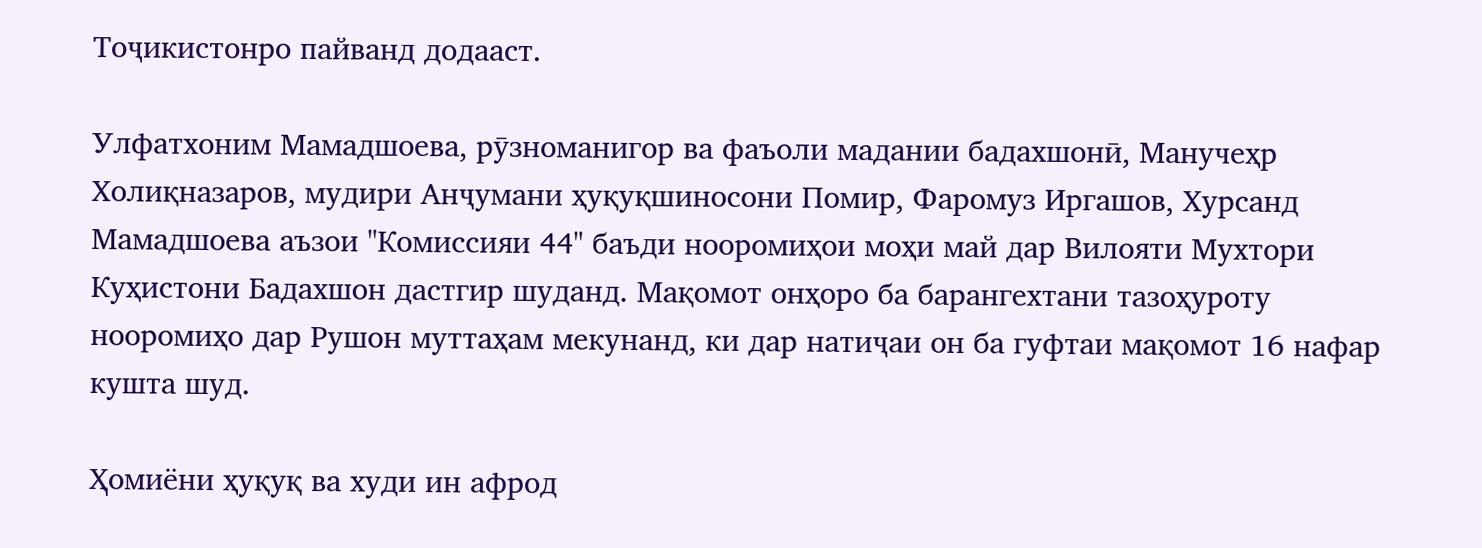Тоҷикистонро пайванд додааст.

Улфатхоним Мамадшоева, рӯзноманигор ва фаъоли мадании бадахшонӣ, Манучеҳр Холиқназаров, мудири Анҷумани ҳуқуқшиносони Помир, Фаромуз Иргашов, Хурсанд Мамадшоева аъзои "Комиссияи 44" баъди нооромиҳои моҳи май дар Вилояти Мухтори Куҳистони Бадахшон дастгир шуданд. Мақомот онҳоро ба барангехтани тазоҳуроту нооромиҳо дар Рушон муттаҳам мекунанд, ки дар натиҷаи он ба гуфтаи мақомот 16 нафар кушта шуд.

Ҳомиёни ҳуқуқ ва худи ин афрод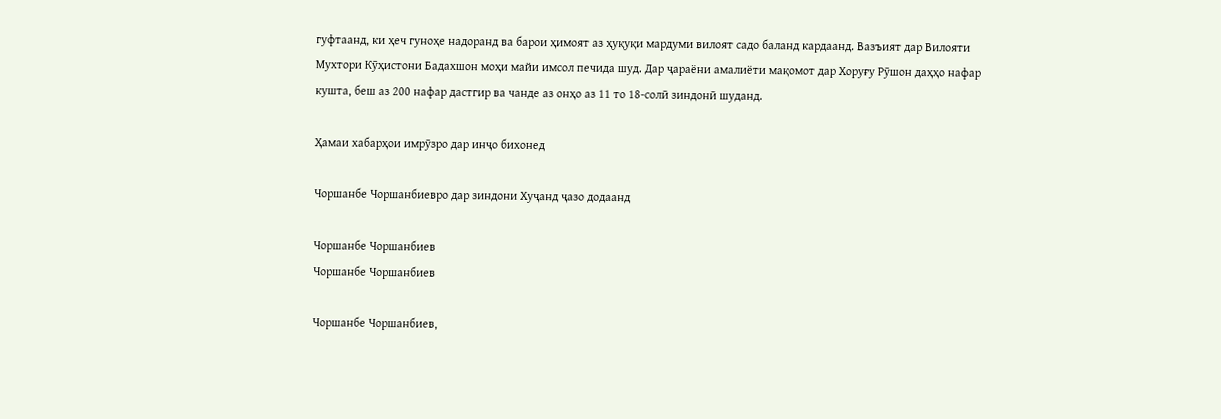гуфтаанд, ки ҳеч гуноҳе надоранд ва барои ҳимоят аз ҳуқуқи мардуми вилоят садо баланд кардаанд. Вазъият дар Вилояти Мухтори Кӯҳистони Бадахшон моҳи майи имсол печида шуд. Дар ҷараёни амалиёти мақомот дар Хоруғу Рӯшон даҳҳо нафар кушта, беш аз 200 нафар дастгир ва чанде аз онҳо аз 11 то 18-солӣ зиндонӣ шуданд.

Ҳамаи хабарҳои имрӯзро дар инҷо бихонед

Чоршанбе Чоршанбиевро дар зиндони Хуҷанд ҷазо додаанд

Чоршанбе Чоршанбиев
Чоршанбе Чоршанбиев

Чоршанбе Чоршанбиев,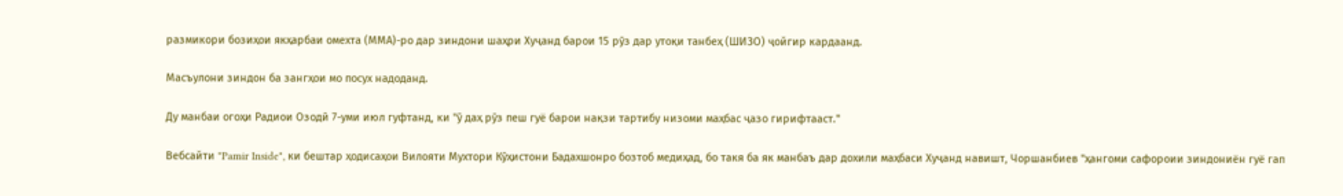размикори бозиҳои якҳарбаи омехта (ММА)-ро дар зиндони шаҳри Хуҷанд барои 15 рӯз дар утоқи танбеҳ (ШИЗО) ҷойгир кардаанд.

Масъулони зиндон ба зангҳои мо посух надоданд.

Ду манбаи огоҳи Радиои Озодӣ 7-уми июл гуфтанд, ки "ӯ даҳ рӯз пеш гуё барои нақзи тартибу низоми маҳбас ҷазо гирифтааст."

Вебсайти "Pamir Inside", ки бештар ҳодисаҳои Вилояти Мухтори Кӯҳистони Бадахшонро бозтоб медиҳад, бо такя ба як манбаъ дар дохили маҳбаси Хуҷанд навишт, Чоршанбиев "ҳангоми сафороии зиндониён гуё гап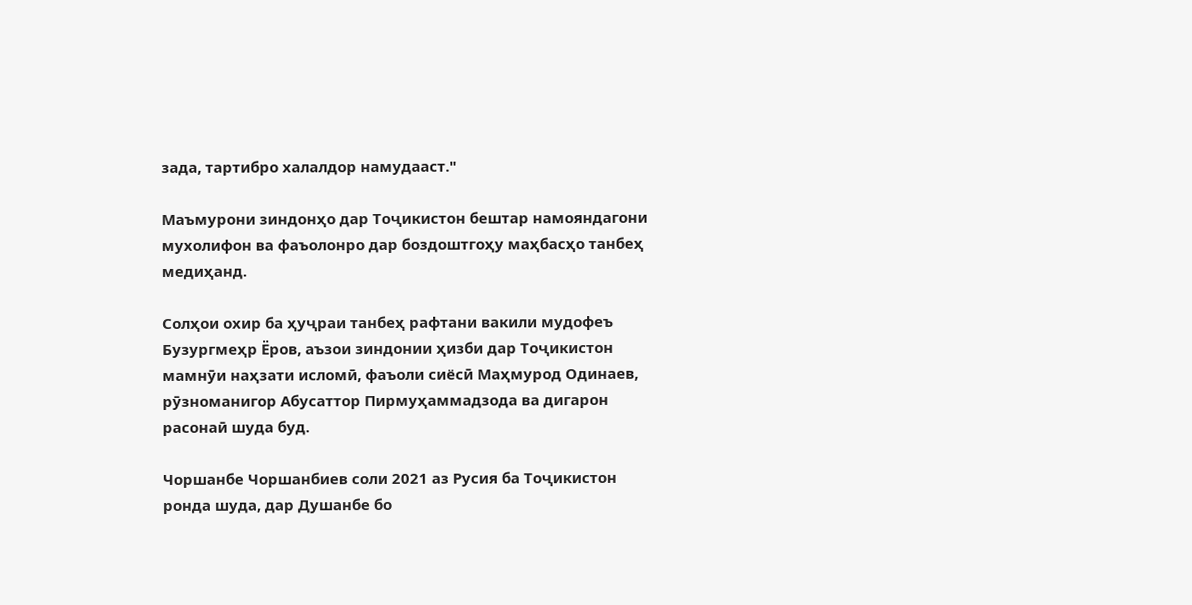зада, тартибро халалдор намудааст."

Маъмурони зиндонҳо дар Тоҷикистон бештар намояндагони мухолифон ва фаъолонро дар боздоштгоҳу маҳбасҳо танбеҳ медиҳанд.

Солҳои охир ба ҳуҷраи танбеҳ рафтани вакили мудофеъ Бузургмеҳр Ёров, аъзои зиндонии ҳизби дар Тоҷикистон мамнӯи наҳзати исломӣ, фаъоли сиёсӣ Маҳмурод Одинаев, рӯзноманигор Абусаттор Пирмуҳаммадзода ва дигарон расонаӣ шуда буд.

Чоршанбе Чоршанбиев соли 2021 аз Русия ба Тоҷикистон ронда шуда, дар Душанбе бо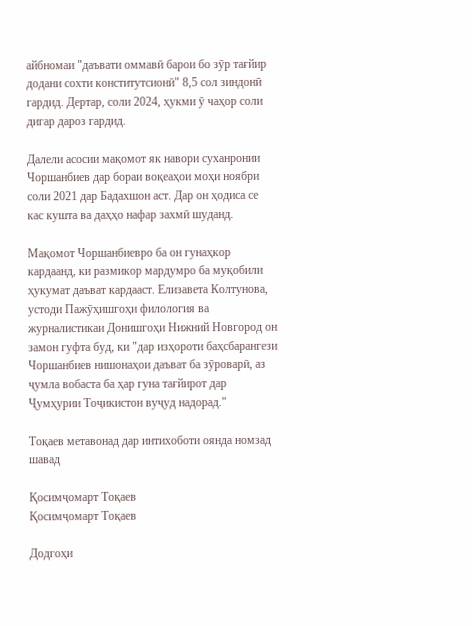айбномаи "даъвати оммавӣ барои бо зӯр тағйир додани сохти конститутсионӣ" 8,5 сол зиндонӣ гардид. Дертар, соли 2024, ҳукми ӯ чаҳор соли дигар дароз гардид.

Далели асосии мақомот як навори суханронии Чоршанбиев дар бораи воқеаҳои моҳи ноябри соли 2021 дар Бадахшон аст. Дар он ҳодиса се кас кушта ва даҳҳо нафар захмӣ шуданд.

Мақомот Чоршанбиевро ба он гунаҳкор кардаанд, ки размикор мардумро ба муқобили ҳукумат даъват кардааст. Елизавета Колтунова, устоди Пажӯҳишгоҳи филология ва журналистикаи Донишгоҳи Нижний Новгород он замон гуфта буд, ки "дар изҳороти баҳсбарангези Чоршанбиев нишонаҳои даъват ба зӯроварӣ, аз ҷумла вобаста ба ҳар гуна тағйирот дар Ҷумҳурии Тоҷикистон вуҷуд надорад."

Тоқаев метавонад дар интихоботи оянда номзад шавад

Қосимҷомарт Тоқаев
Қосимҷомарт Тоқаев

Додгоҳи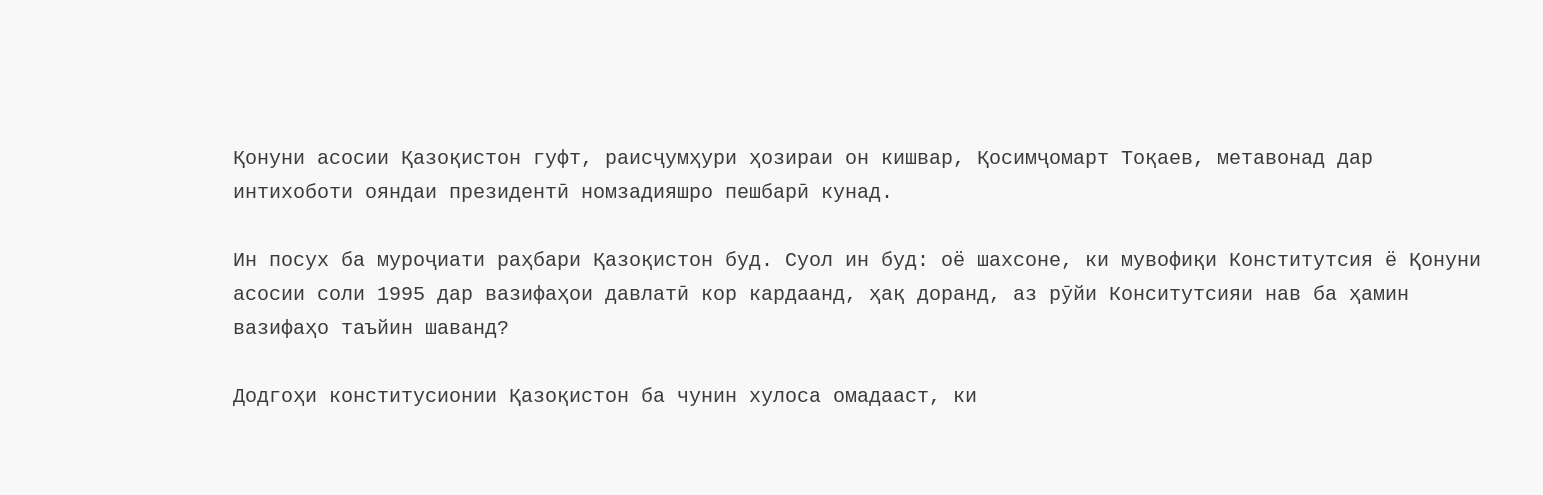Қонуни асосии Қазоқистон гуфт, раисҷумҳури ҳозираи он кишвар, Қосимҷомарт Тоқаев, метавонад дар интихоботи ояндаи президентӣ номзадияшро пешбарӣ кунад.

Ин посух ба муроҷиати раҳбари Қазоқистон буд. Суол ин буд: оё шахсоне, ки мувофиқи Конститутсия ё Қонуни асосии соли 1995 дар вазифаҳои давлатӣ кор кардаанд, ҳақ доранд, аз рӯйи Конситутсияи нав ба ҳамин вазифаҳо таъйин шаванд?

Додгоҳи конститусионии Қазоқистон ба чунин хулоса омадааст, ки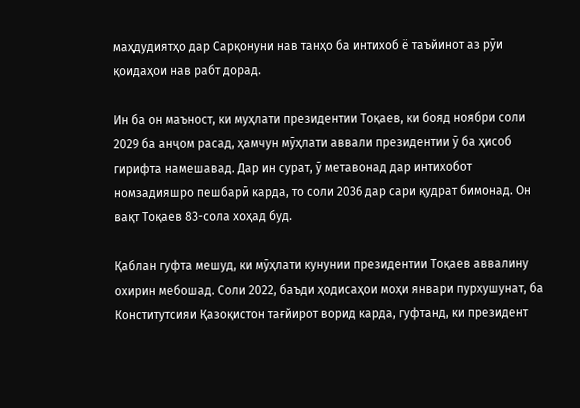маҳдудиятҳо дар Сарқонуни нав танҳо ба интихоб ё таъйинот аз рӯи қоидаҳои нав рабт дорад.

Ин ба он маъност, ки муҳлати президентии Тоқаев, ки бояд ноябри соли 2029 ба анҷом расад, ҳамчун мӯҳлати аввали президентии ӯ ба ҳисоб гирифта намешавад. Дар ин сурат, ӯ метавонад дар интихобот номзадияшро пешбарӣ карда, то соли 2036 дар сари қудрат бимонад. Он вақт Тоқаев 83-сола хоҳад буд.

Қаблан гуфта мешуд, ки мӯҳлати кунунии президентии Тоқаев аввалину охирин мебошад. Соли 2022, баъди ҳодисаҳои моҳи январи пурхушунат, ба Конститутсияи Қазоқистон тағйирот ворид карда, гуфтанд, ки президент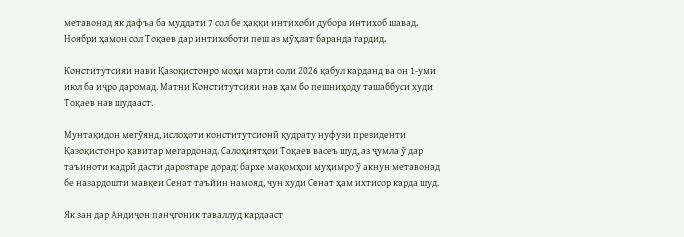метавонад як дафъа ба муддати 7 сол бе ҳаққи интихоби дубора интихоб шавад. Ноябри ҳамон сол Тоқаев дар интихоботи пеш аз мӯҳлат баранда гардид.

Конститутсияи нави Қазоқистонро моҳи марти соли 2026 қабул карданд ва он 1-уми июл ба иҷро даромад. Матни Конститутсияи нав ҳам бо пешниҳоду ташаббуси худи Тоқаев нав шудааст.

Мунтақидон мегӯянд, ислоҳоти конститутсионӣ қудрату нуфузи президенти Қазоқистонро қавитар мегардонад. Салоҳиятҳои Тоқаев васеъ шуд, аз ҷумла ӯ дар таъиноти кадрӣ дасти дарозтаре дорад: бархе мақомҳои муҳимро ӯ акнун метавонад бе назардошти мавқеи Сенат таъйин намояд, чун худи Сенат ҳам ихтисор карда шуд.

Як зан дар Андиҷон панҷгоник таваллуд кардааст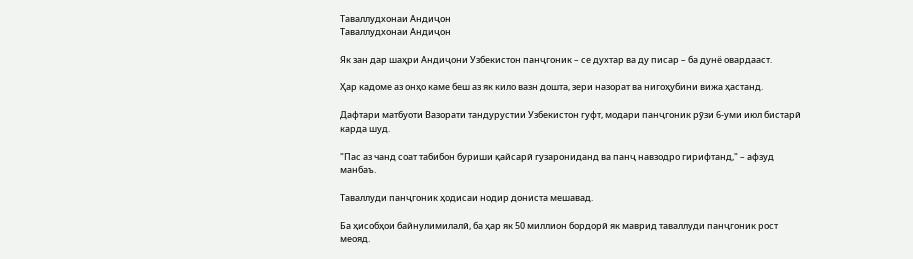Таваллудхонаи Андиҷон
Таваллудхонаи Андиҷон

Як зан дар шаҳри Андиҷони Узбекистон панҷгоник – се духтар ва ду писар – ба дунё овардааст.

Ҳар кадоме аз онҳо каме беш аз як кило вазн дошта, зери назорат ва нигоҳубини вижа ҳастанд.

Дафтари матбуоти Вазорати тандурустии Узбекистон гуфт, модари панҷгоник рӯзи 6-уми июл бистарӣ карда шуд.

"Пас аз чанд соат табибон буриши қайсарӣ гузарониданд ва панҷ навзодро гирифтанд," – афзуд манбаъ.

Таваллуди панҷгоник ҳодисаи нодир дониста мешавад.

Ба ҳисобҳои байнулимилалӣ, ба ҳар як 50 миллион бордорӣ як маврид таваллуди панҷгоник рост меояд.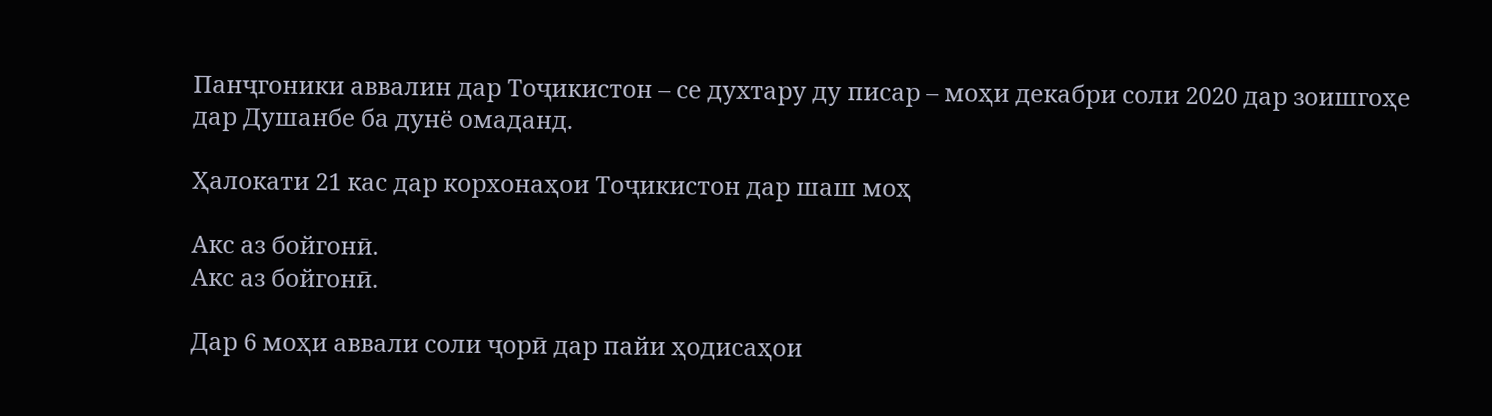Панҷгоники аввалин дар Тоҷикистон – се духтару ду писар – моҳи декабри соли 2020 дар зоишгоҳе дар Душанбе ба дунё омаданд.

Ҳалокати 21 кас дар корхонаҳои Тоҷикистон дар шаш моҳ

Акс аз бойгонӣ.
Акс аз бойгонӣ.

Дар 6 моҳи аввали соли ҷорӣ дар пайи ҳодисаҳои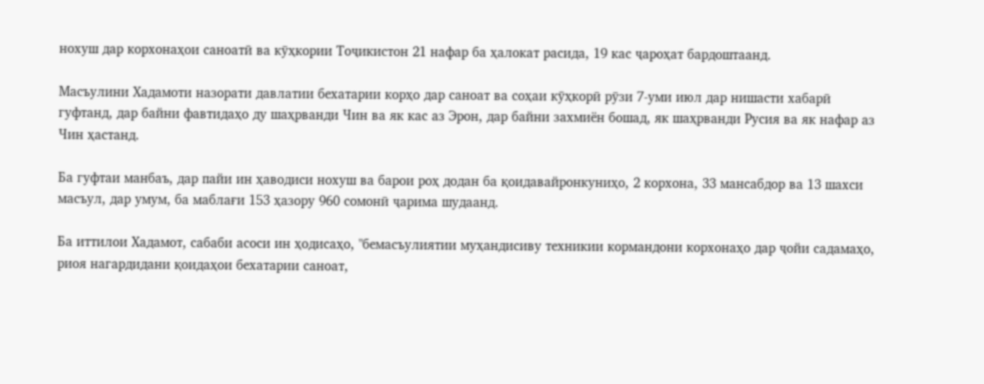нохуш дар корхонаҳои саноатӣ ва кӯҳкории Тоҷикистон 21 нафар ба ҳалокат расида, 19 кас ҷароҳат бардоштаанд.

Масъулини Хадамоти назорати давлатии бехатарии корҳо дар саноат ва соҳаи кӯҳкорӣ рӯзи 7-уми июл дар нишасти хабарӣ гуфтанд, дар байни фавтидаҳо ду шаҳрванди Чин ва як кас аз Эрон, дар байни захмиён бошад, як шаҳрванди Русия ва як нафар аз Чин ҳастанд.

Ба гуфтаи манбаъ, дар пайи ин ҳаводиси нохуш ва барои роҳ додан ба қоидавайронкуниҳо, 2 корхона, 33 мансабдор ва 13 шахси масъул, дар умум, ба маблағи 153 ҳазору 960 сомонӣ ҷарима шудаанд.

Ба иттилои Хадамот, сабаби асоси ин ҳодисаҳо, "бемасъулиятии муҳандисиву техникии кормандони корхонаҳо дар ҷойи садамаҳо, риоя нагардидани қоидаҳои бехатарии саноат,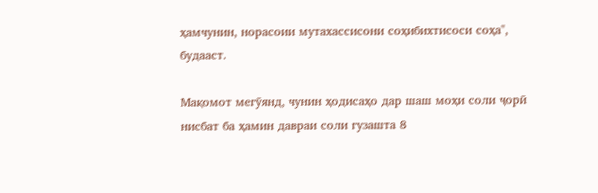ҳамчунин, норасоии мутахассисони соҳибихтисоси соҳа", будааст.

Мақомот мегӯянд, чунин ҳодисаҳо дар шаш моҳи соли ҷорӣ нисбат ба ҳамин давраи соли гузашта 8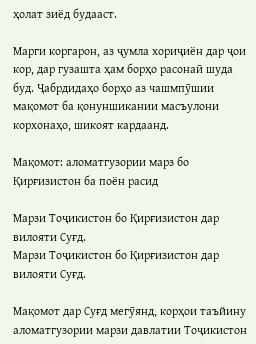ҳолат зиёд будааст.

Марги коргарон, аз ҷумла хориҷиён дар ҷои кор, дар гузашта ҳам борҳо расонаӣ шуда буд. Ҷабрдидаҳо борҳо аз чашмпӯшии мақомот ба қонуншикании масъулони корхонаҳо, шикоят кардаанд.

Мақомот: аломатгузории марз бо Қирғизистон ба поён расид

Марзи Тоҷикистон бо Қирғизистон дар вилояти Суғд.
Марзи Тоҷикистон бо Қирғизистон дар вилояти Суғд.

Мақомот дар Суғд мегӯянд, корҳои таъйину аломатгузории марзи давлатии Тоҷикистон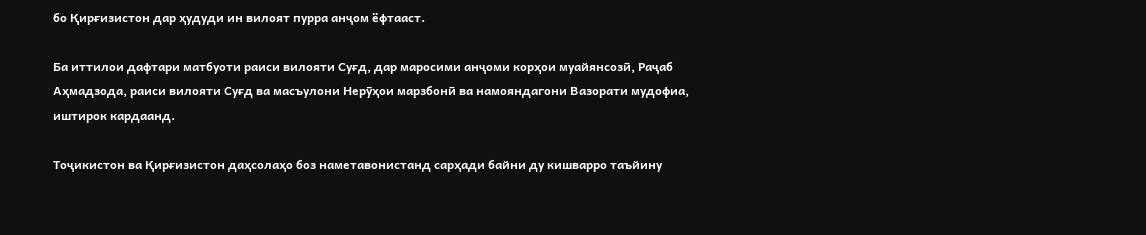бо Қирғизистон дар ҳудуди ин вилоят пурра анҷом ёфтааст.

Ба иттилои дафтари матбуоти раиси вилояти Суғд, дар маросими анҷоми корҳои муайянсозӣ, Раҷаб Аҳмадзода, раиси вилояти Суғд ва масъулони Нерӯҳои марзбонӣ ва намояндагони Вазорати мудофиа, иштирок кардаанд.

Тоҷикистон ва Қирғизистон даҳсолаҳо боз наметавонистанд сарҳади байни ду кишварро таъйину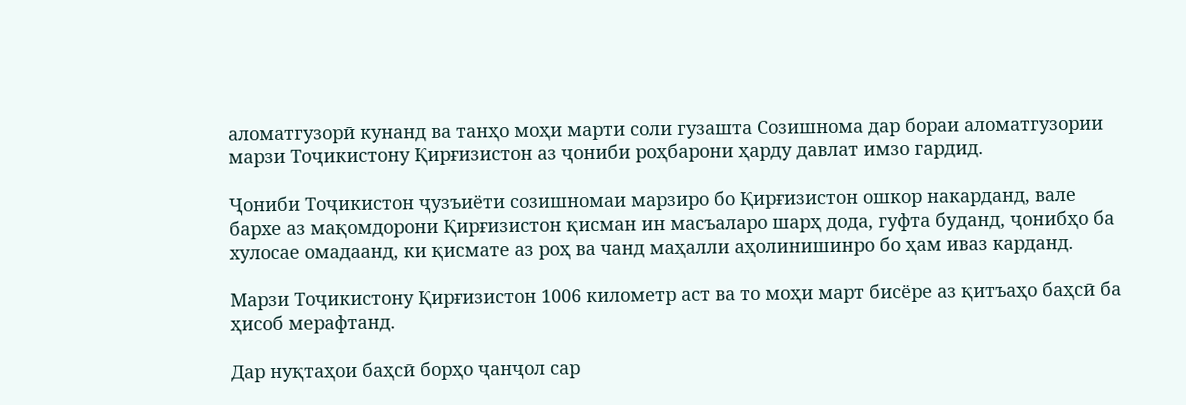аломатгузорӣ кунанд ва танҳо моҳи марти соли гузашта Созишнома дар бораи аломатгузории марзи Тоҷикистону Қирғизистон аз ҷониби роҳбарони ҳарду давлат имзо гардид.

Ҷониби Тоҷикистон ҷузъиёти созишномаи марзиро бо Қирғизистон ошкор накарданд, вале бархе аз мақомдорони Қирғизистон қисман ин масъаларо шарҳ дода, гуфта буданд, ҷонибҳо ба хулосае омадаанд, ки қисмате аз роҳ ва чанд маҳалли аҳолинишинро бо ҳам иваз карданд.

Марзи Тоҷикистону Қирғизистон 1006 километр аст ва то моҳи март бисёре аз қитъаҳо баҳсӣ ба ҳисоб мерафтанд.

Дар нуқтаҳои баҳсӣ борҳо ҷанҷол сар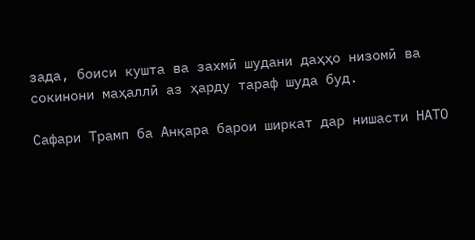зада, боиси кушта ва захмӣ шудани даҳҳо низомӣ ва сокинони маҳаллӣ аз ҳарду тараф шуда буд.

Сафари Трамп ба Анқара барои ширкат дар нишасти НАТО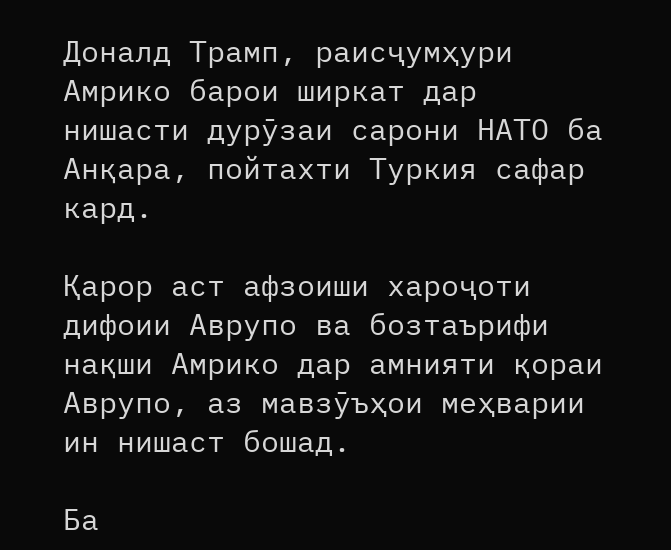Доналд Трамп, раисҷумҳури Амрико барои ширкат дар нишасти дурӯзаи сарони НАТО ба Анқара, пойтахти Туркия сафар кард.

Қарор аст афзоиши хароҷоти дифоии Аврупо ва бозтаърифи нақши Амрико дар амнияти қораи Аврупо, аз мавзӯъҳои меҳварии ин нишаст бошад.

Ба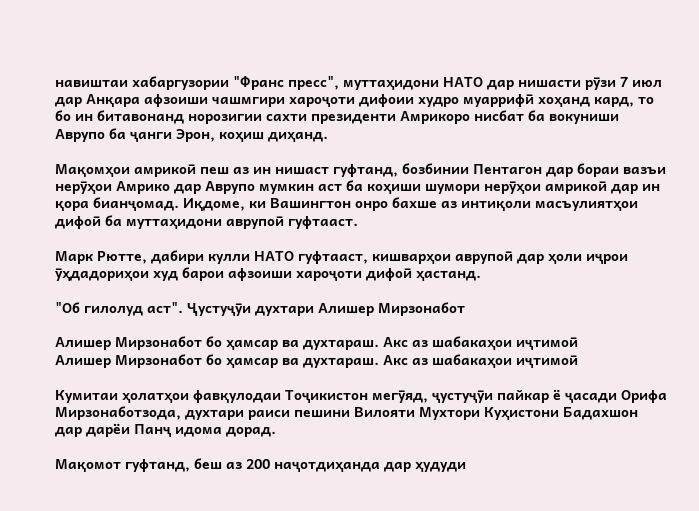навиштаи хабаргузории "Франс пресс", муттаҳидони НАТО дар нишасти рӯзи 7 июл дар Анқара афзоиши чашмгири хароҷоти дифоии худро муаррифӣ хоҳанд кард, то бо ин битавонанд норозигии сахти президенти Амрикоро нисбат ба вокуниши Аврупо ба ҷанги Эрон, коҳиш диҳанд.

Мақомҳои амрикоӣ пеш аз ин нишаст гуфтанд, бозбинии Пентагон дар бораи вазъи нерӯҳои Амрико дар Аврупо мумкин аст ба коҳиши шумори нерӯҳои амрикоӣ дар ин қора бианҷомад. Иқдоме, ки Вашингтон онро бахше аз интиқоли масъулиятҳои дифоӣ ба муттаҳидони аврупоӣ гуфтааст.

Марк Рютте, дабири кулли НАТО гуфтааст, кишварҳои аврупоӣ дар ҳоли иҷрои ӯҳдадориҳои худ барои афзоиши хароҷоти дифоӣ ҳастанд.

"Об гилолуд аст". Ҷустуҷӯи духтари Алишер Мирзонабот

Алишер Мирзонабот бо ҳамсар ва духтараш. Акс аз шабакаҳои иҷтимоӣ
Алишер Мирзонабот бо ҳамсар ва духтараш. Акс аз шабакаҳои иҷтимоӣ

Кумитаи ҳолатҳои фавқулодаи Тоҷикистон мегӯяд, ҷустуҷӯи пайкар ё ҷасади Орифа Мирзонаботзода, духтари раиси пешини Вилояти Мухтори Куҳистони Бадахшон дар дарёи Панҷ идома дорад.

Мақомот гуфтанд, беш аз 200 наҷотдиҳанда дар ҳудуди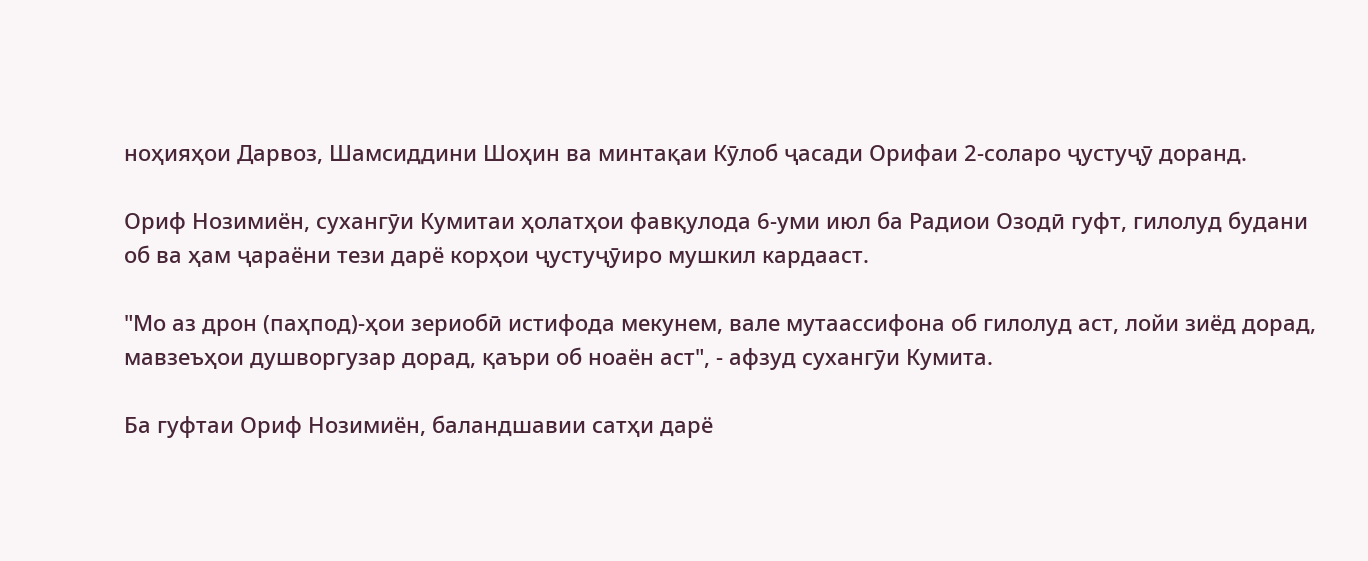ноҳияҳои Дарвоз, Шамсиддини Шоҳин ва минтақаи Кӯлоб ҷасади Орифаи 2-соларо ҷустуҷӯ доранд.

Ориф Нозимиён, сухангӯи Кумитаи ҳолатҳои фавқулода 6-уми июл ба Радиои Озодӣ гуфт, гилолуд будани об ва ҳам ҷараёни тези дарё корҳои ҷустуҷӯиро мушкил кардааст.

"Мо аз дрон (паҳпод)-ҳои зериобӣ истифода мекунем, вале мутаассифона об гилолуд аст, лойи зиёд дорад, мавзеъҳои душворгузар дорад, қаъри об ноаён аст", - афзуд сухангӯи Кумита.

Ба гуфтаи Ориф Нозимиён, баландшавии сатҳи дарё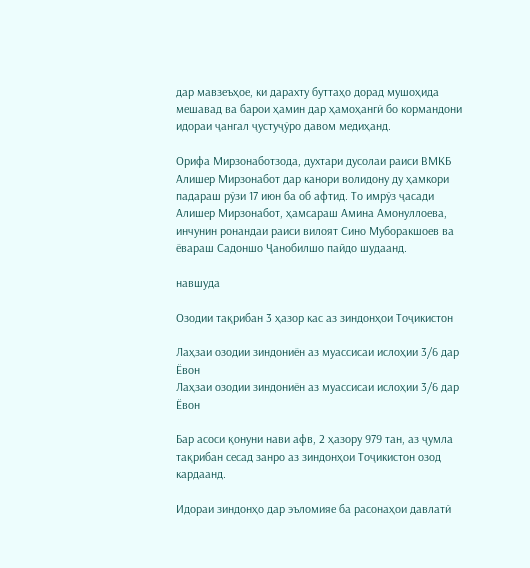дар мавзеъҳое, ки дарахту буттаҳо дорад мушоҳида мешавад ва барои ҳамин дар ҳамоҳангӣ бо кормандони идораи ҷангал ҷустуҷӯро давом медиҳанд.

Орифа Мирзонаботзода, духтари дусолаи раиси ВМКБ Алишер Мирзонабот дар канори волидону ду ҳамкори падараш рӯзи 17 июн ба об афтид. То имрӯз ҷасади Алишер Мирзонабот, ҳамсараш Амина Амонуллоева, инчунин ронандаи раиси вилоят Сино Муборакшоев ва ёвараш Садоншо Ҷанобилшо пайдо шудаанд.

навшуда

Озодии тақрибан 3 ҳазор кас аз зиндонҳои Тоҷикистон

Лаҳзаи озодии зиндониён аз муассисаи ислоҳии 3/6 дар Ёвон
Лаҳзаи озодии зиндониён аз муассисаи ислоҳии 3/6 дар Ёвон

Бар асоси қонуни нави афв, 2 ҳазору 979 тан, аз ҷумла тақрибан сесад занро аз зиндонҳои Тоҷикистон озод кардаанд.

Идораи зиндонҳо дар эъломияе ба расонаҳои давлатӣ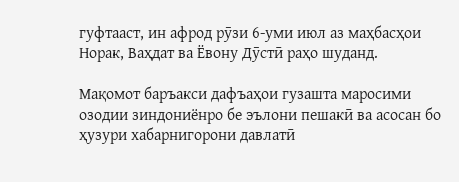гуфтааст, ин афрод рӯзи 6-уми июл аз маҳбасҳои Норак, Ваҳдат ва Ёвону Дӯстӣ раҳо шуданд.

Мақомот баръакси дафъаҳои гузашта маросими озодии зиндониёнро бе эълони пешакӣ ва асосан бо ҳузури хабарнигорони давлатӣ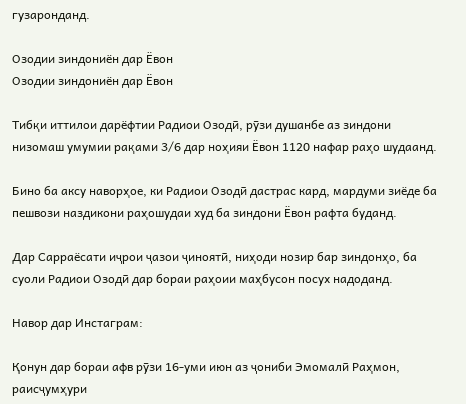гузаронданд.

Озодии зиндониён дар Ёвон
Озодии зиндониён дар Ёвон

Тибқи иттилои дарёфтии Радиои Озодӣ, рӯзи душанбе аз зиндони низомаш умумии рақами 3/6 дар ноҳияи Ёвон 1120 нафар раҳо шудаанд.

Бино ба аксу наворҳое, ки Радиои Озодӣ дастрас кард, мардуми зиёде ба пешвози наздикони раҳошудаи худ ба зиндони Ёвон рафта буданд.

Дар Сарраёсати иҷрои ҷазои ҷиноятӣ, ниҳоди нозир бар зиндонҳо, ба суоли Радиои Озодӣ дар бораи раҳоии маҳбусон посух надоданд.

Навор дар Инстаграм:

Қонун дар бораи афв рӯзи 16-уми июн аз ҷониби Эмомалӣ Раҳмон, раисҷумҳури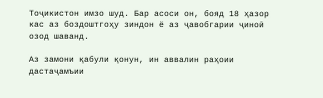Тоҷикистон имзо шуд. Бар асоси он, бояд 18 ҳазор кас аз боздоштгоҳу зиндон ё аз ҷавобгарии ҷиноӣ озод шаванд.

Аз замони қабули қонун, ин аввалин раҳоии дастаҷамъии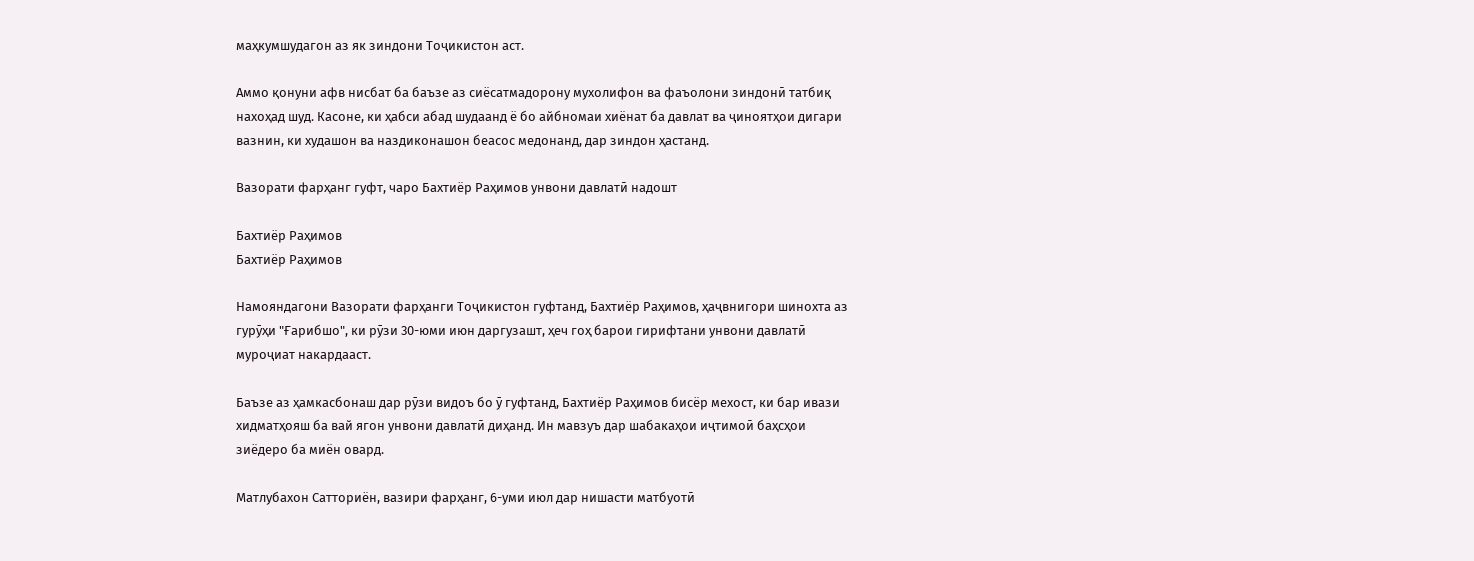маҳкумшудагон аз як зиндони Тоҷикистон аст.

Аммо қонуни афв нисбат ба баъзе аз сиёсатмадорону мухолифон ва фаъолони зиндонӣ татбиқ нахоҳад шуд. Касоне, ки ҳабси абад шудаанд ё бо айбномаи хиёнат ба давлат ва ҷиноятҳои дигари вазнин, ки худашон ва наздиконашон беасос медонанд, дар зиндон ҳастанд.

Вазорати фарҳанг гуфт, чаро Бахтиёр Раҳимов унвони давлатӣ надошт

Бахтиёр Раҳимов
Бахтиёр Раҳимов

Намояндагони Вазорати фарҳанги Тоҷикистон гуфтанд, Бахтиёр Раҳимов, ҳаҷвнигори шинохта аз гурӯҳи "Ғарибшо", ки рӯзи 30-юми июн даргузашт, ҳеч гоҳ барои гирифтани унвони давлатӣ муроҷиат накардааст.

Баъзе аз ҳамкасбонаш дар рӯзи видоъ бо ӯ гуфтанд, Бахтиёр Раҳимов бисёр мехост, ки бар ивази хидматҳояш ба вай ягон унвони давлатӣ диҳанд. Ин мавзуъ дар шабакаҳои иҷтимоӣ баҳсҳои зиёдеро ба миён овард.

Матлубахон Сатториён, вазири фарҳанг, 6-уми июл дар нишасти матбуотӣ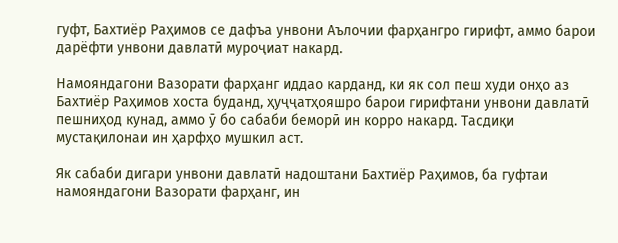гуфт, Бахтиёр Раҳимов се дафъа унвони Аълочии фарҳангро гирифт, аммо барои дарёфти унвони давлатӣ муроҷиат накард.

Намояндагони Вазорати фарҳанг иддао карданд, ки як сол пеш худи онҳо аз Бахтиёр Раҳимов хоста буданд, ҳуҷҷатҳояшро барои гирифтани унвони давлатӣ пешниҳод кунад, аммо ӯ бо сабаби беморӣ ин корро накард. Тасдиқи мустақилонаи ин ҳарфҳо мушкил аст.

Як сабаби дигари унвони давлатӣ надоштани Бахтиёр Раҳимов, ба гуфтаи намояндагони Вазорати фарҳанг, ин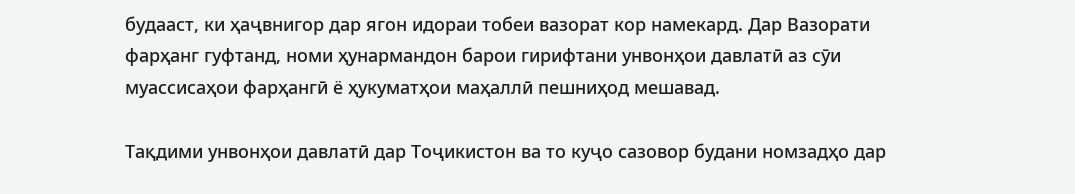будааст, ки ҳаҷвнигор дар ягон идораи тобеи вазорат кор намекард. Дар Вазорати фарҳанг гуфтанд, номи ҳунармандон барои гирифтани унвонҳои давлатӣ аз сӯи муассисаҳои фарҳангӣ ё ҳукуматҳои маҳаллӣ пешниҳод мешавад.

Тақдими унвонҳои давлатӣ дар Тоҷикистон ва то куҷо сазовор будани номзадҳо дар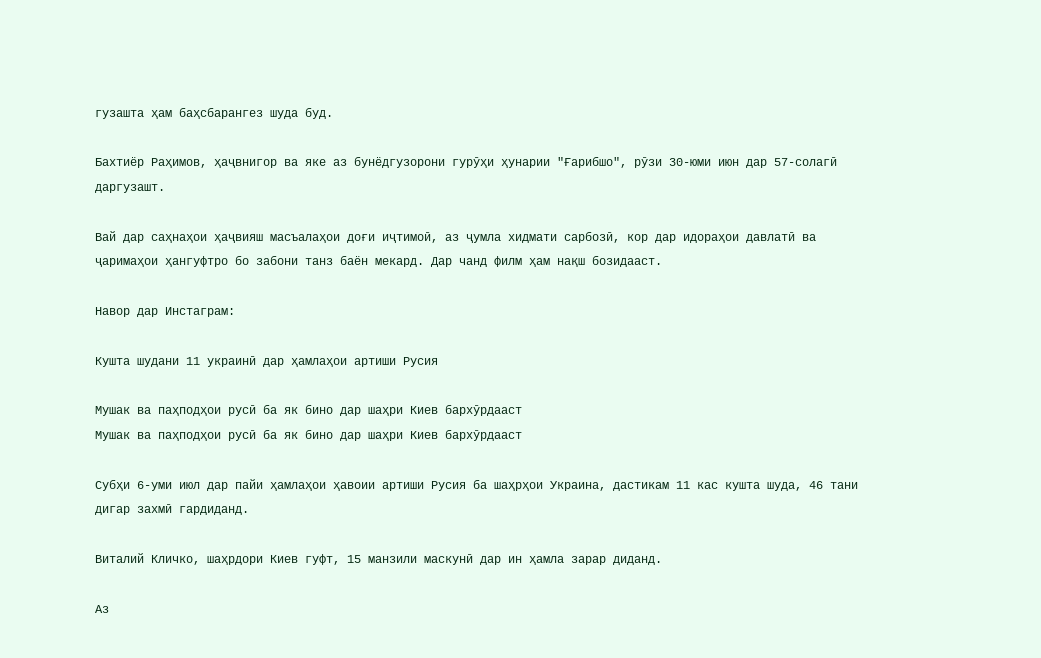гузашта ҳам баҳсбарангез шуда буд.

Бахтиёр Раҳимов, ҳаҷвнигор ва яке аз бунёдгузорони гурӯҳи ҳунарии "Ғарибшо", рӯзи 30-юми июн дар 57-солагӣ даргузашт.

Вай дар саҳнаҳои ҳаҷвияш масъалаҳои доғи иҷтимоӣ, аз ҷумла хидмати сарбозӣ, кор дар идораҳои давлатӣ ва ҷаримаҳои ҳангуфтро бо забони танз баён мекард. Дар чанд филм ҳам нақш бозидааст.

Навор дар Инстаграм:

Кушта шудани 11 украинӣ дар ҳамлаҳои артиши Русия

Мушак ва паҳподҳои русӣ ба як бино дар шаҳри Киев бархӯрдааст
Мушак ва паҳподҳои русӣ ба як бино дар шаҳри Киев бархӯрдааст

Субҳи 6-уми июл дар пайи ҳамлаҳои ҳавоии артиши Русия ба шаҳрҳои Украина, дастикам 11 кас кушта шуда, 46 тани дигар захмӣ гардиданд.

Виталий Кличко, шаҳрдори Киев гуфт, 15 манзили маскунӣ дар ин ҳамла зарар диданд.

Аз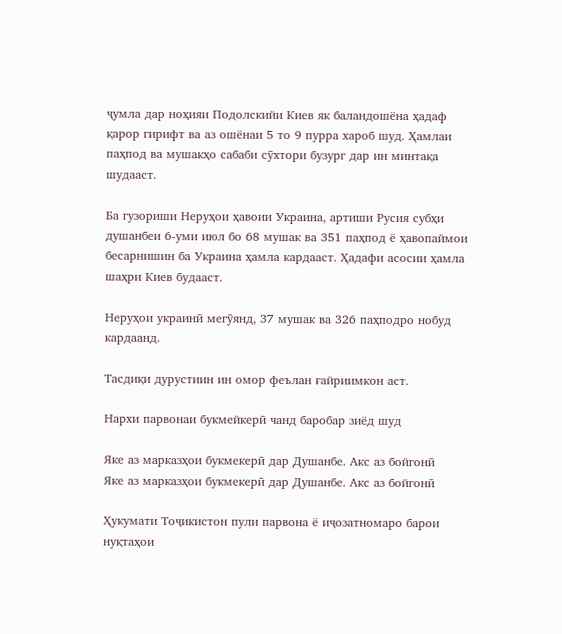ҷумла дар ноҳияи Подолскийи Киев як баландошёна ҳадаф қарор гирифт ва аз ошёнаи 5 то 9 пурра хароб шуд. Ҳамлаи паҳпод ва мушакҳо сабаби сӯхтори бузург дар ин минтақа шудааст.

Ба гузориши Неруҳои ҳавоии Украина, артиши Русия субҳи душанбеи 6-уми июл бо 68 мушак ва 351 паҳпод ё ҳавопаймои бесарнишин ба Украина ҳамла кардааст. Ҳадафи асосии ҳамла шаҳри Киев будааст.

Неруҳои украинӣ мегӯянд, 37 мушак ва 326 паҳподро нобуд кардаанд.

Тасдиқи дурустиин ин омор феълан ғайриимкон аст.

Нархи парвонаи букмейкерӣ чанд баробар зиёд шуд

Яке аз марказҳои букмекерӣ дар Душанбе. Акс аз бойгонӣ
Яке аз марказҳои букмекерӣ дар Душанбе. Акс аз бойгонӣ

Ҳукумати Тоҷикистон пули парвона ё иҷозатномаро барои нуқтаҳои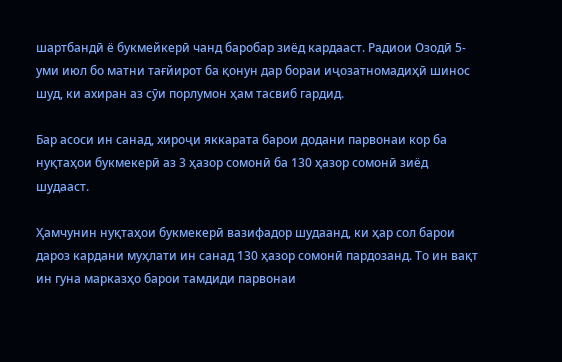шартбандӣ ё букмейкерӣ чанд баробар зиёд кардааст. Радиои Озодӣ 5-уми июл бо матни тағйирот ба қонун дар бораи иҷозатномадиҳӣ шинос шуд, ки ахиран аз сӯи порлумон ҳам тасвиб гардид.

Бар асоси ин санад, хироҷи яккарата барои додани парвонаи кор ба нуқтаҳои букмекерӣ аз 3 ҳазор сомонӣ ба 130 ҳазор сомонӣ зиёд шудааст.

Ҳамчунин нуқтаҳои букмекерӣ вазифадор шудаанд, ки ҳар сол барои дароз кардани муҳлати ин санад 130 ҳазор сомонӣ пардозанд. То ин вақт ин гуна марказҳо барои тамдиди парвонаи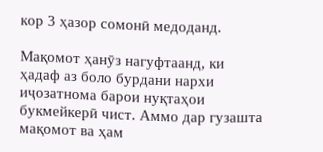кор 3 ҳазор сомонӣ медоданд.

Мақомот ҳанӯз нагуфтаанд, ки ҳадаф аз боло бурдани нархи иҷозатнома барои нуқтаҳои букмейкерӣ чист. Аммо дар гузашта мақомот ва ҳам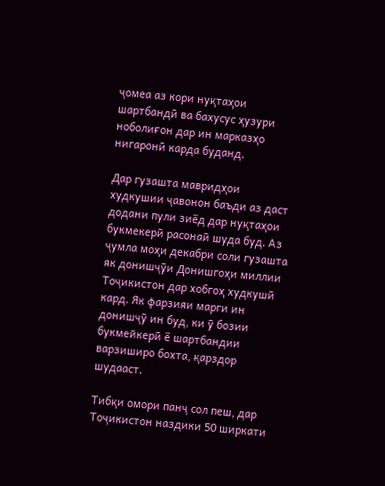ҷомеа аз кори нуқтаҳои шартбандӣ ва бахусус ҳузури ноболиғон дар ин марказҳо нигаронӣ карда буданд.

Дар гузашта мавридҳои худкушии ҷавонон баъди аз даст додани пули зиёд дар нуқтаҳои букмекерӣ расонаӣ шуда буд. Аз ҷумла моҳи декабри соли гузашта як донишҷӯи Донишгоҳи миллии Тоҷикистон дар хобгоҳ худкушӣ кард. Як фарзияи марги ин донишҷӯ ин буд, ки ӯ бозии букмейкерӣ ё шартбандии варзиширо бохта, қарздор шудааст.

Тибқи омори панҷ сол пеш, дар Тоҷикистон наздики 50 ширкати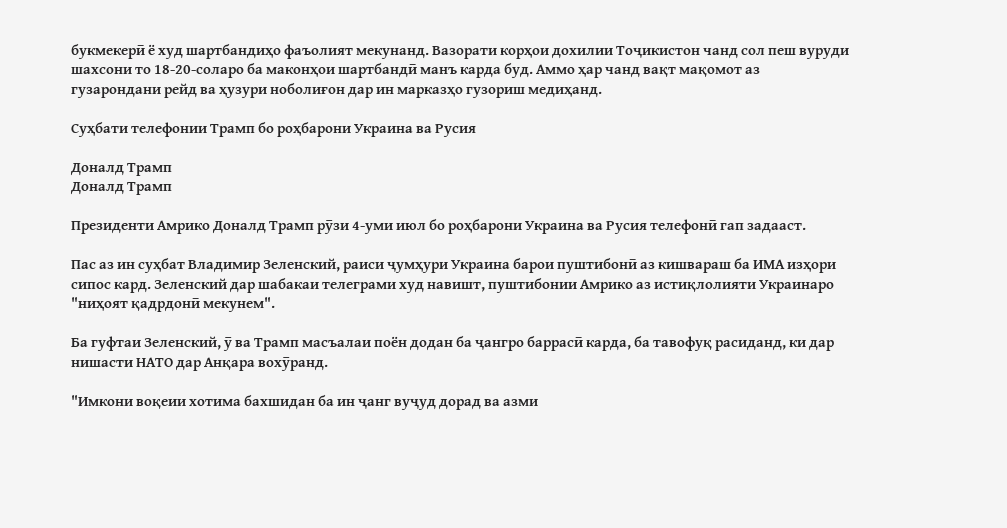букмекерӣ ё худ шартбандиҳо фаъолият мекунанд. Вазорати корҳои дохилии Тоҷикистон чанд сол пеш вуруди шахсони то 18-20-соларо ба маконҳои шартбандӣ манъ карда буд. Аммо ҳар чанд вақт мақомот аз гузарондани рейд ва ҳузури ноболиғон дар ин марказҳо гузориш медиҳанд.

Суҳбати телефонии Трамп бо роҳбарони Украина ва Русия

Доналд Трамп
Доналд Трамп

Президенти Амрико Доналд Трамп рӯзи 4-уми июл бо роҳбарони Украина ва Русия телефонӣ гап задааст.

Пас аз ин суҳбат Владимир Зеленский, раиси ҷумҳури Украина барои пуштибонӣ аз кишвараш ба ИМА изҳори сипос кард. Зеленский дар шабакаи телеграми худ навишт, пуштибонии Амрико аз истиқлолияти Украинаро "ниҳоят қадрдонӣ мекунем".

Ба гуфтаи Зеленский, ӯ ва Трамп масъалаи поён додан ба ҷангро баррасӣ карда, ба тавофуқ расиданд, ки дар нишасти НАТО дар Анқара вохӯранд.

"Имкони воқеии хотима бахшидан ба ин ҷанг вуҷуд дорад ва азми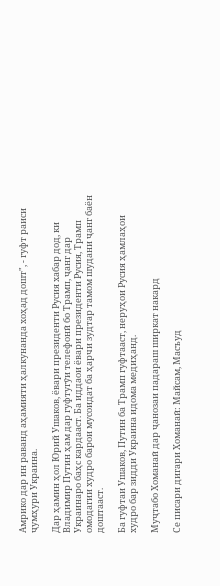Амрико дар ин раванд аҳамияти ҳалкунанда хоҳад дошт", - гуфт раиси ҷумҳури Украина.

Дар ҳамин ҳол Юрий Ушаков, ёвари президенти Русия хабар дод, ки Владимир Путин ҳам дар гуфтугӯи телефонӣ бо Трамп, ҷанг дар Украинаро баҳс кардааст. Ба иддаои ёвари президенти Русия, Трамп омодагии худро барои мусоидат ба ҳарчи зудтар тамом шудани ҷанг баён доштааст.

Ба гуфтаи Ушаков, Путин ба Трамп гуфтааст, неруҳои Русия ҳамлаҳои худро бар зидди Украина идома медиҳанд.

Муҷтабо Хоманаӣ дар ҷанозаи падараш ширкат накард

Се писари дигари Хоманаӣ: Майсам, Масъуд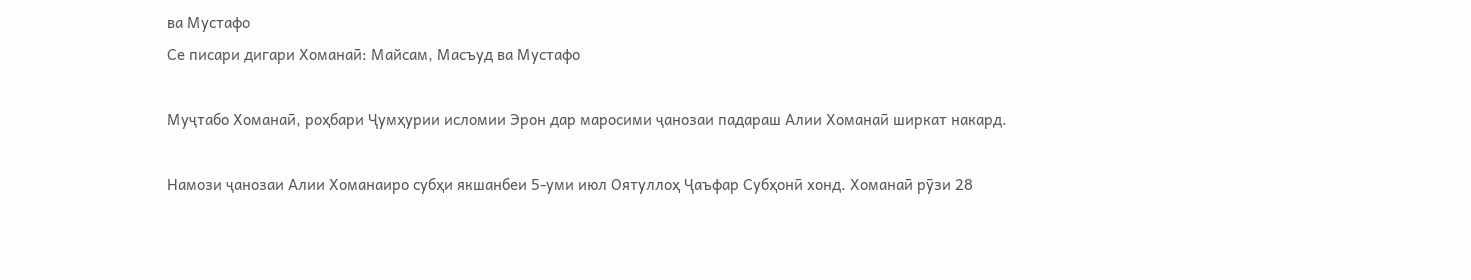ва Мустафо
Се писари дигари Хоманаӣ: Майсам, Масъуд ва Мустафо

Муҷтабо Хоманаӣ, роҳбари Ҷумҳурии исломии Эрон дар маросими ҷанозаи падараш Алии Хоманаӣ ширкат накард.

Намози ҷанозаи Алии Хоманаиро субҳи якшанбеи 5-уми июл Оятуллоҳ Ҷаъфар Субҳонӣ хонд. Хоманаӣ рӯзи 28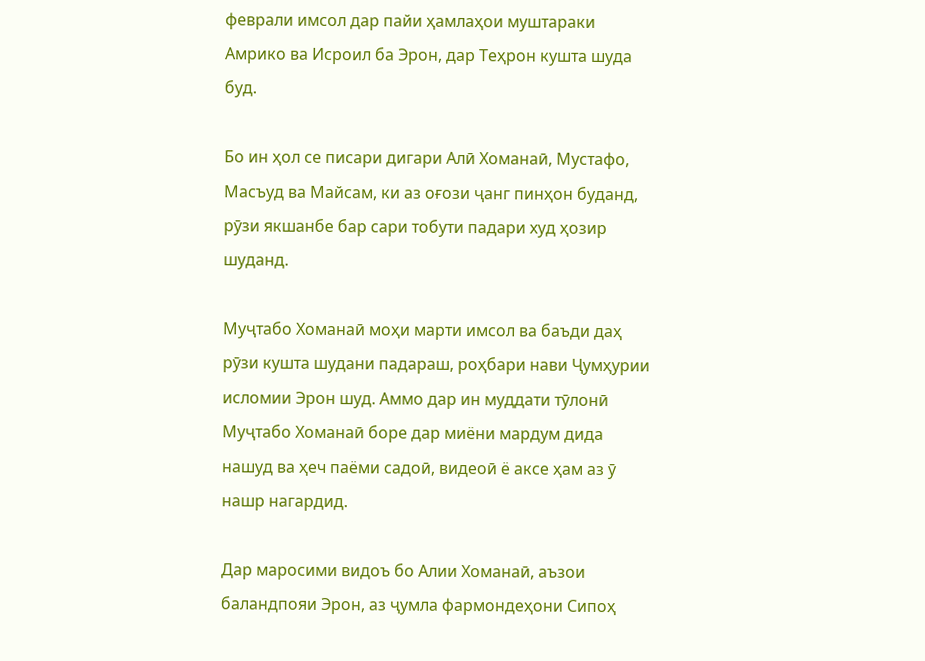феврали имсол дар пайи ҳамлаҳои муштараки Амрико ва Исроил ба Эрон, дар Теҳрон кушта шуда буд.

Бо ин ҳол се писари дигари Алӣ Хоманаӣ, Мустафо, Масъуд ва Майсам, ки аз оғози ҷанг пинҳон буданд, рӯзи якшанбе бар сари тобути падари худ ҳозир шуданд.

Муҷтабо Хоманаӣ моҳи марти имсол ва баъди даҳ рӯзи кушта шудани падараш, роҳбари нави Ҷумҳурии исломии Эрон шуд. Аммо дар ин муддати тӯлонӣ Муҷтабо Хоманаӣ боре дар миёни мардум дида нашуд ва ҳеч паёми садоӣ, видеоӣ ё аксе ҳам аз ӯ нашр нагардид.

Дар маросими видоъ бо Алии Хоманаӣ, аъзои баландпояи Эрон, аз ҷумла фармондеҳони Сипоҳ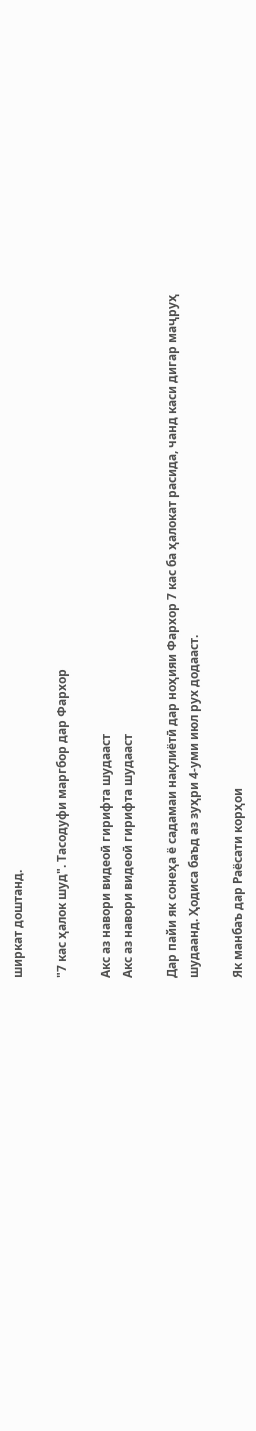ширкат доштанд.

"7 кас ҳалок шуд". Тасодуфи маргбор дар Фархор

Акс аз навори видеоӣ гирифта шудааст
Акс аз навори видеоӣ гирифта шудааст

Дар пайи як сонеҳа ё садамаи нақлиётӣ дар ноҳияи Фархор 7 кас ба ҳалокат расида, чанд каси дигар маҷруҳ шудаанд. Ҳодиса баъд аз зуҳри 4-уми июл рух додааст.

Як манбаъ дар Раёсати корҳои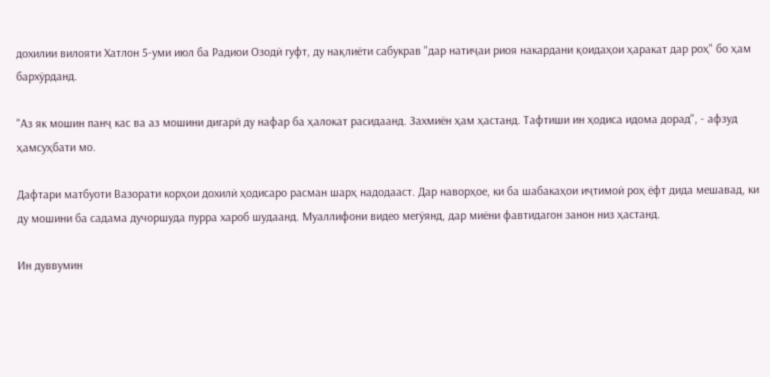дохилии вилояти Хатлон 5-уми июл ба Радиои Озодӣ гуфт, ду нақлиёти сабукрав "дар натиҷаи риоя накардани қоидаҳои ҳаракат дар роҳ" бо ҳам бархӯрданд.

"Аз як мошин панҷ кас ва аз мошини дигарӣ ду нафар ба ҳалокат расидаанд. Захмиён ҳам ҳастанд. Тафтиши ин ҳодиса идома дорад", - афзуд ҳамсуҳбати мо.

Дафтари матбуоти Вазорати корҳои дохилӣ ҳодисаро расман шарҳ надодааст. Дар наворҳое, ки ба шабакаҳои иҷтимоӣ роҳ ёфт дида мешавад, ки ду мошини ба садама дучоршуда пурра хароб шудаанд. Муаллифони видео мегӯянд, дар миёни фавтидагон занон низ ҳастанд.

Ин дуввумин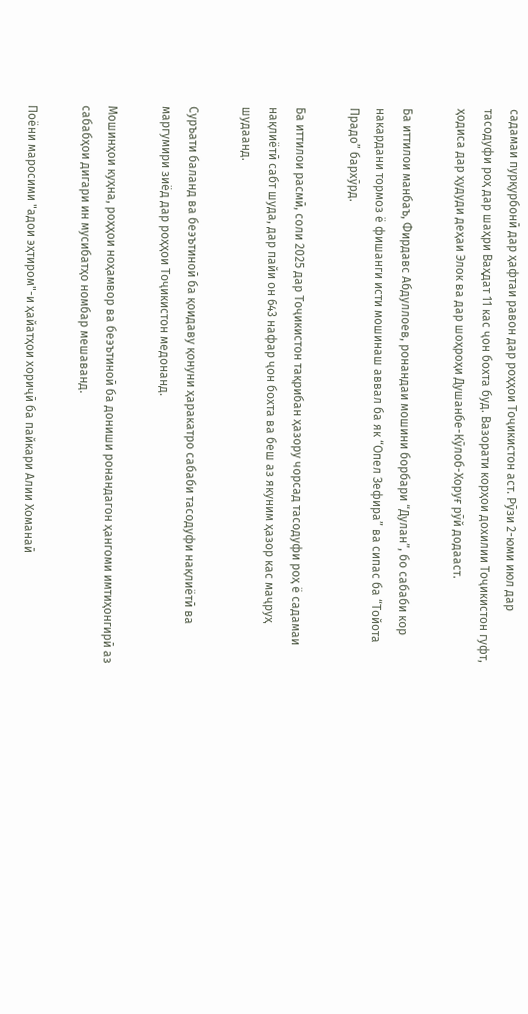садамаи пурқурбонӣ дар ҳафтаи равон дар роҳҳои Тоҷикистон аст. Рӯзи 2-юми июл дар тасодуфи роҳ дар шаҳри Ваҳдат 11 кас ҷон бохта буд. Вазорати корҳои дохилии Тоҷикистон гуфт, ҳодиса дар ҳудуди деҳаи Элок ва дар шоҳроҳи Душанбе-Кӯлоб-Хоруғ рӯй додааст.

Ба иттилои манбаъ, Фирдавс Абдуллоев, ронандаи мошини борбари “Дулан”, бо сабаби кор накардани тормоз ё фишанги исти мошинаш аввал ба як “Опел Зефира” ва сипас ба “Тойота Прадо” бархӯрд.

Ба иттилои расмӣ, соли 2025 дар Тоҷикистон тақрибан ҳазору чорсад тасодуфи роҳ ё садамаи нақлиётӣ сабт шуда, дар пайи он 643 нафар ҷон бохта ва беш аз якуним ҳазор кас маҷруҳ шудаанд.

Суръати баланд ва беэътиноӣ ба қоидаву қонуни ҳаракатро сабаби тасодуфи нақлиётӣ ва маргумири зиёд дар роҳҳои Тоҷикистон медонанд.

Мошинҳои куҳна, роҳҳои ноҳамвор ва беэътиноӣ ба дониши ронандагон ҳангоми имтиҳонгирӣ аз сабабҳои дигари ин мусибатҳо номбар мешаванд.

Поёни маросими "адои эҳтиром"-и ҳайатҳои хориҷӣ ба пайкари Алии Хоманаӣ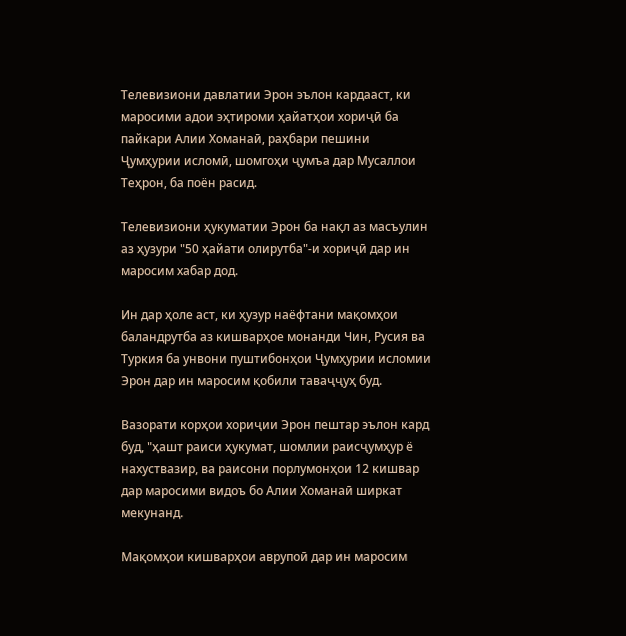Телевизиони давлатии Эрон эълон кардааст, ки маросими адои эҳтироми ҳайатҳои хориҷӣ ба пайкари Алии Хоманаӣ, раҳбари пешини Ҷумҳурии исломӣ, шомгоҳи ҷумъа дар Мусаллои Теҳрон, ба поён расид.

Телевизиони ҳукуматии Эрон ба нақл аз масъулин аз ҳузури "50 ҳайати олирутба"-и хориҷӣ дар ин маросим хабар дод.

Ин дар ҳоле аст, ки ҳузур наёфтани мақомҳои баландрутба аз кишварҳое монанди Чин, Русия ва Туркия ба унвони пуштибонҳои Ҷумҳурии исломии Эрон дар ин маросим қобили таваҷҷуҳ буд.

Вазорати корҳои хориҷии Эрон пештар эълон кард буд, "ҳашт раиси ҳукумат, шомлии раисҷумҳур ё нахуствазир, ва раисони порлумонҳои 12 кишвар дар маросими видоъ бо Алии Хоманаӣ ширкат мекунанд.

Мақомҳои кишварҳои аврупоӣ дар ин маросим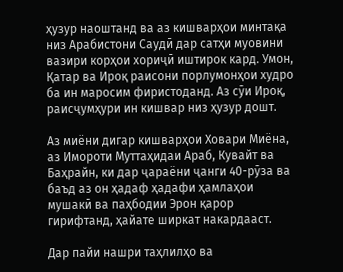ҳузур наоштанд ва аз кишварҳои минтақа низ Арабистони Саудӣ дар сатҳи муовини вазири корҳои хориҷӣ иштирок кард. Умон, Қатар ва Ироқ раисони порлумонҳои худро ба ин маросим фиристоданд. Аз сӯи Ироқ, раисҷумҳури ин кишвар низ ҳузур дошт.

Аз миёни дигар кишварҳои Ховари Миёна, аз Имороти Муттаҳидаи Араб, Кувайт ва Баҳрайн, ки дар ҷараёни ҷанги 40-рӯза ва баъд аз он ҳадаф ҳадафи ҳамлаҳои мушакӣ ва паҳбодии Эрон қарор гирифтанд, ҳайате ширкат накардааст.

Дар пайи нашри таҳлилҳо ва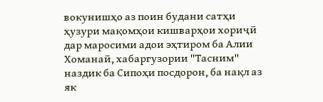вокунишҳо аз поин будани сатҳи ҳузури мақомҳои кишварҳои хориҷӣ дар маросими адои эҳтиром ба Алии Хоманаӣ, хабаргузории "Тасним" наздик ба Сипоҳи посдорон, ба нақл аз як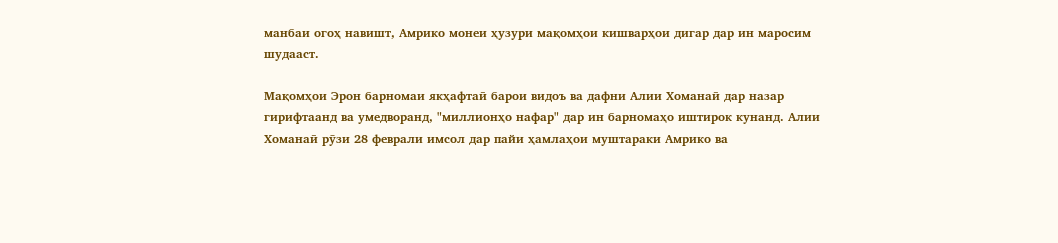манбаи огоҳ навишт, Амрико монеи ҳузури мақомҳои кишварҳои дигар дар ин маросим шудааст.

Мақомҳои Эрон барномаи якҳафтаӣ барои видоъ ва дафни Алии Хоманаӣ дар назар гирифтаанд ва умедворанд, "миллионҳо нафар" дар ин барномаҳо иштирок кунанд. Алии Хоманаӣ рӯзи 28 феврали имсол дар пайи ҳамлаҳои муштараки Амрико ва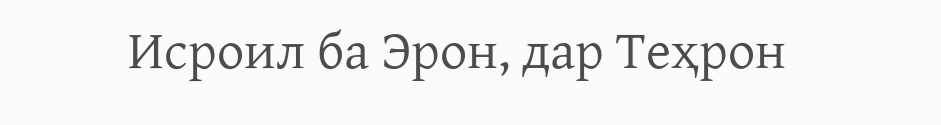Исроил ба Эрон, дар Теҳрон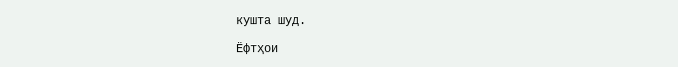кушта шуд.

Ёфтҳои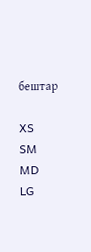бештар

XS
SM
MD
LG